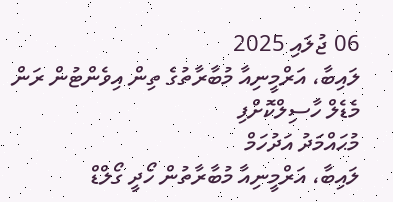06 ޖުލައި 2025
ލައިބާ، އަރްމީނިއާ މުބާރާތުގެ ތިން އިވެންޓުން ރަން މެޑެލް ހާސިލްކޮށްފި
މުޙައްމަދު އަދުހަމް
ލައިބާ، އަރްމީނިއާ މުބާރާތުން ހޯދީ ގޯލްޑް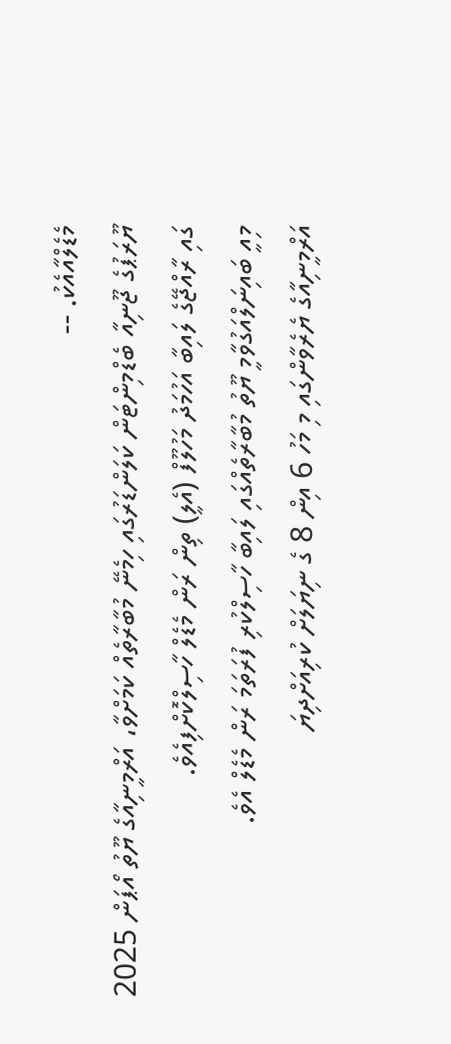މެޑެލްއާއެކު. --
ޔޫރަޕުގެ ޖޫނިއާ ބެޑްމިންޓަން ކަލަންޑަރުގައި ހިމެނޭ މުބާރާތެއް ކަމަށްވާ، އަރްމީނިއާގެ ޔޫތު އޯޕަން 2025 ގައި ރާއްޖޭގެ ލައިބާ އަހުމަދު މަހުލޫފް (އެލީ) ތިން ރަން މެޑެލް ހާސިލްކޮށްފިއެވެ.
މިއީ ބައިނަލްއަގުވާމީ ޔޫތު މުބާރާތެއްގައި ލައިބާ ހާސިލްކުރި ފުރަތަމަ ރަން މެޑެލް އެވެ.
އަރްމީނިއާގެ ޔެރެވާންގައި މި މަހު 6 އިން 8 ގެ ނިޔަލަށް ކުރިއަށްދިޔަ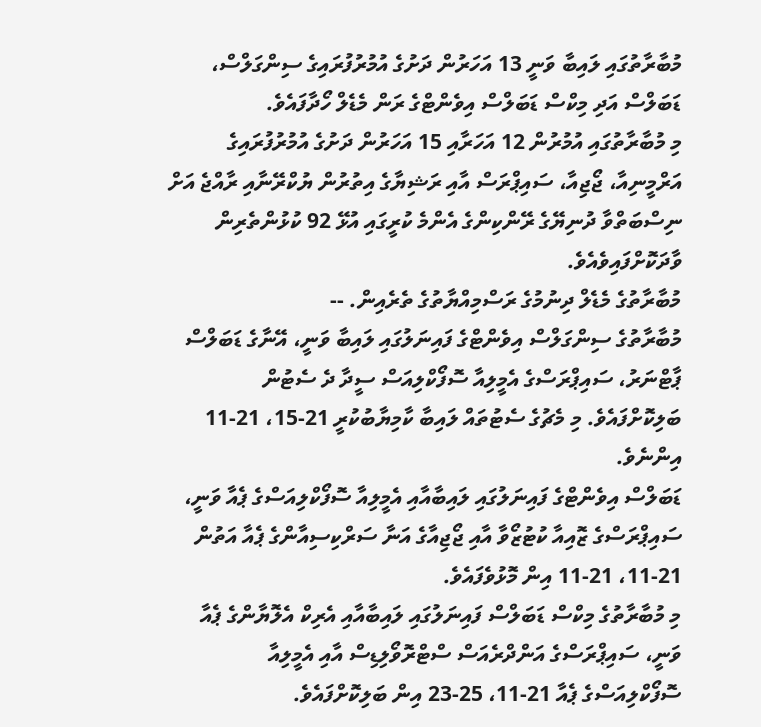މުބާރާތުގައި ލައިބާ ވަނީ 13 އަހަރުން ދަށުގެ އުމުރުފުރައިގެ ސިންގަލްސް، ޑަބަލްސް އަދި މިކްސް ޑަބަލްސް އިވެންޓްގެ ރަން މެޑެލް ހޯދާފައެވެ.
މި މުބާރާތުގައި އުމުރުން 12 އަހަރާއި 15 އަހަރުން ދަށުގެ އުމުރުފުރައިގެ އަރްމީނިއާ، ޖޯޖިއާ، ސައިޕްރަސް އާއި ރަޝިޔާގެ އިތުރުން ޔުކްރޭނާއި ރާއްޖެ އަށް ނިސްބަތްވާ ދުނިޔޭގެ ރޭންކިންގެ އެންމެ ކުރީގައި އުޅޭ 92 ކުޅުންތެރިން ވާދަކޮށްފައިވެއެވެ.
މުބާރާތުގެ މެޑެލް ދިނުމުގެ ރަސްމިއްޔާތުގެ ތެރެއިން. --
މުބާރާތުގެ ސިންގަލްސް އިވެންޓްގެ ފައިނަލުގައި ލައިބާ ވަނީ، އޭނާގެ ޑަބަލްސް ޕާޓްނަރު، ސައިޕްރަސްގެ އެމީލިއާ ސޮފޯކްލިއަސް ސީދާ ދެ ސެޓުން ބަލިކޮށްފައެވެ. މި މެޗުގެ ސެޓުތައް ލައިބާ ކާމިޔާބުކުރީ 21-15، 21-11 އިންނެވެ.
ޑަބަލްސް އިވެންޓްގެ ފައިނަލުގައި ލައިބާއާއި އެމީލިއާ ސޮފޯކްލިއަސްގެ ޕެއާ ވަނީ، ސައިޕްރަސްގެ ޒޮއިއާ ކުޓުޒޯވާ އާއި ޖޯޖިއާގެ އަނާ ސަރްކިސިއާންގެ ޕެއާ އަތުން 21-11، 21-11 އިން މޮޅުވެފައެވެ.
މި މުބާރާތުގެ މިކްސް ޑަބަލްސް ފައިނަލުގައި ލައިބާއާއި އެރިކް އެލޮޔާންގެ ޕެއާ ވަނީ، ސައިޕްރަސްގެ އަންދްރެއަސް ސްޓްރޮވޯލިޑިސް އާއި އެމީލިއާ ސޮފޯކްލިއަސްގެ ޕެއާ 21-11، 25-23 އިން ބަލިކޮށްފައެވެ.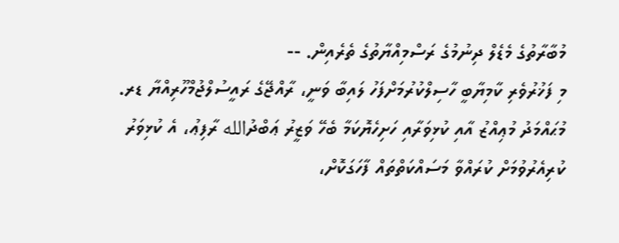މުބާރާތުގެ މެޑެލް ދިނުމުގެ ރަސްމިއްޔާތުގެ ތެރެއިން. --
މި ފަޚުރުވެރި ކާމިޔާބީ ހާސިލްކުރުމަށްފަހު ލައިބާ ވަނީ، ރާއްޖޭގެ ރައީސުލްޖުމްހޫރިއްޔާ ޑރ. މުޙައްމަދު މުޢިއްޒު އާއި ކުޅިވަރާއި ހަށިހެޔޮކަމާ ބެހޭ ވަޒީރު ޢަބްދުالله ރާފިޢު، އެ ކުޅިވަރު ކުރިއެރުވުމަށް ކުރައްވާ މަސައްކަތްތައް ފާހަގަކޮށް،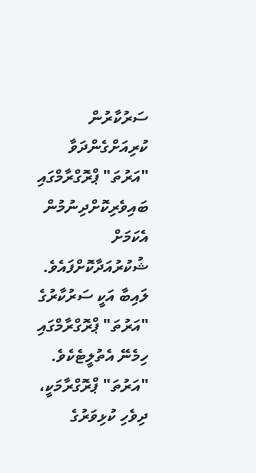ސަރުކާރުން ކުރިއަށްގެންދަވާ "އަރުތަ" ޕްރޮގްރާމްގައި ބައިވެރިކޮށްދިނުމުން އެކަމަށް ޝުކުރުއަދާކޮށްފައެވެ.
ލައިބާ އަކީ ސަރުކާރުގެ "އަރުތަ" ޕްރޮގްރާމްގައި ހިމެނޭ އެތުލީޓެކެވެ. "އަރުތަ" ޕްރޮގްރާމަކީ، ދިވެހި ކުޅިވަރުގެ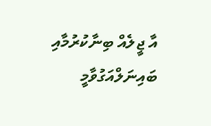އާ ޖީލެއް ބިނާކުރުމާއި ބައިނަލްއަގުވާމީ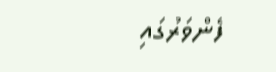ފެންވަރުގައި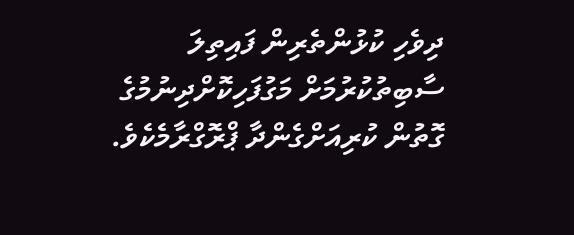ދިވެހި ކުޅުންތެރިން ފައިތިލަ ސާބިތުކުރުމަށް މަގުފަހިކޮށްދިނުމުގެ ގޮތުން ކުރިއަށްގެންދާ ޕްރޮގްރާމެކެވެ.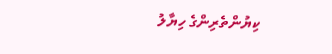ކިޔުންތެރިންގެ ހިޔާލު